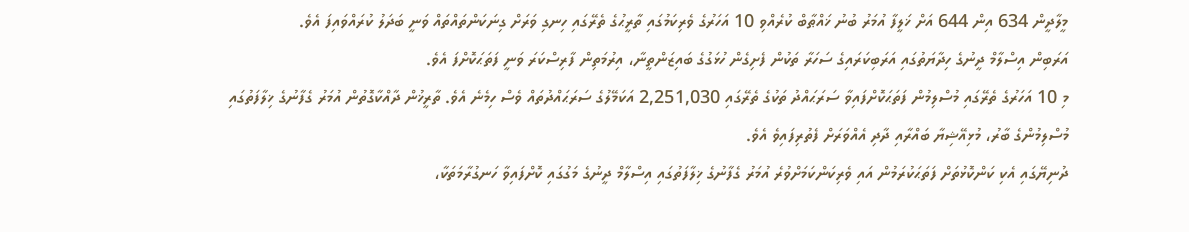މީލާދީން 634 އިން 644 އަށް ޚަލީފާ އުމަރު ބުނު ޚައްޠާބް ކުރެއްވި 10 އަހަރުގެ ވެރިކަމުގައި ތާރީޙުގެ ތެރޭގައި ހިނގި ވަރަށް ގިނަކަންތައްތައް ވަނީ ބަދަލު ކުރައްވައިފަ އެވެ.
އަރަބިން އިސްލާމް ދީނުގެ ހިދާޔަތުގައި އަރަބިކަރައިގެ ސަހަރާ ތަކުން ފެށިގެން ހުޅަގުގެ ބައިޒަންތީނާ، އިރުމަތިން ފާރިސްކަރަ ވަނީ ފަތަޙަކޮށްފަ އެވެ.
މި 10 އަހަރުގެ ތެރޭގައި މުސްލިމުން ފަތަޙަކޮށްފައިވާ ސަރަޙައްދު ތަކުގެ ތެރޭގައި 2,251,030 އަކަމޭލުގެ ސަރަޙައްދުތައް ވެސް ހިމެނެ އެވެ. ތާރީޚުން ދާއްކާގޮތުން އުމަރު ގެފާނުގެ ޚިލާފަތުގައި މުސްލިމުންގެ ބާރު، މުޅިއޭޝިޔާ ބައްރާއި ދާދި އެއްވަރަށް ފެތުރިފައިވެ އެވެ.
ދުނިޔޭގައި އެކި ކަންކޮޅުތަށް ފަތަޙަކުރަމުން އައި ވެރިކަންކަމަށްވުރެ އުމަރު ގެފާނުގެ ޚިލާފަތުގައި އިސްލާމް ދީނުގެ މަގުގައި ކޮށްފައިވާ ހަނގުރާމަތަކާ،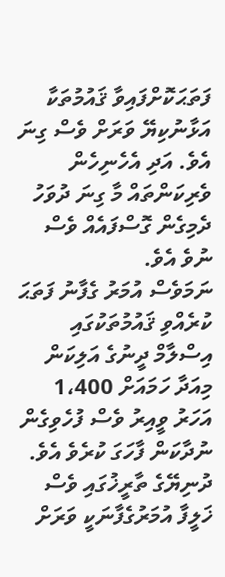ފަތަޙަކޮށްފައިވާ ޤައުމުތަކާ އަޅާނުކިޔޭ ވަރަށް ވެސް ގިނަ އެވެ. އަދި އެހެނިހެން ވެރިކަންތައް މާ ގިނަ ދުވަހު ދެމިގެން ގޮސްފައެއް ވެސް ނުވެ އެވެ.
ނަމަވެސް އުމަރު ގެފާނު ފަތަޙަ ކުރެއްވި ޤައުމުތަކުގައި އިސްލާމް ދީނުގެ އަލިކަން މިއަދާ ހަމައަށް 1،400 އަހަރު ވީއިރު ވެސް ފުހެވިގެން ނުދާކަން ފާހަގަ ކުރެވެ އެވެ.
ދުނިޔޭގެ ތާރީޚުގައި ވެސް ޚަލީފާ އުމަރުގެފާނަކީ ވަރަށް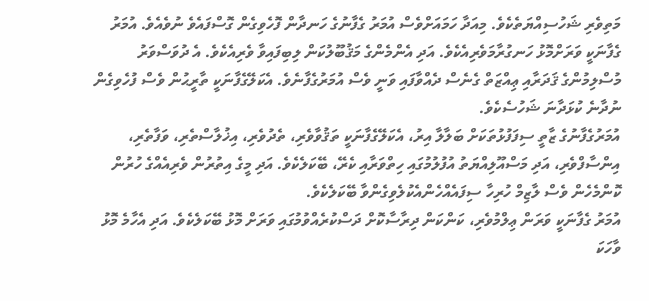މަތިވެރި ޝަހުސިއްޔަތެކެވެ. މިއަދާ ހަމައަށްވެސް އުމަރު ގެފާނުގެ ހަނދާން ފޮހެވިގެން ގޮސްފައެވެ ނުވެއެވެ. އުމަރު ގެފާނަކީ ވަރަށްމޮޅު ހަނގުރާމަވެރިއެކެވެ. އަދި އެންމެންގެ މަޤުބޫލުކަން ލިބިފައިވާ ވެރިއެކެވެ. އެ ދުވަސްވަރު މުސްލިމުންގެ ޤަދަރާއި ޢިއްޒަތް ގެނެސް ދެއްވާފައި ވަނީ ވެސް އުމަރުގެފާނެވެ. އެކަލޭގެފާނަކީ ތާރީޙުން ވެސް ފުހެވިގެން ނުދާނެ ކުޅަދާނަ ޝަހުސެކެވެ.
އުމަރުގެފާނުގެ ޒާތީ ސިފަފުޅުތަކަށް ބަލާލާ އިރު، އެކަލޭގެފާނަކީ ތަޤުވާވެރި، ތެދުވެރި، އިޚުލާސްތެރި، ވަފާތެރި، އިންސާފްވެރި، އަދި މަސްއޫލިއްޔަތު އުފުލުމުގައި ހިތްވަރާއި ކެރޭ، ބޭކަލެކެވެ. އަދި މީގެ އިތުރުން ވެރިއެއްގެ ހުރުން ކޮންމެހެން ވެސް ލާޒިމް ހުރިހާ ސިފައެއްހެންއެކުލެވިގެންވާ ބޭކަލެކެވެ.
އުމަރު ގެފާނަކީ ވަރަން ޢިލްމުވެރި، ކަންކަން ދިރާސާކޮށް ދަސްކުރެއްވުމުގައި ވަރަށް މޮޅު ބޭކަލެކެވެ. އަދި އެހާމެ މޮޅު ވާހަކަ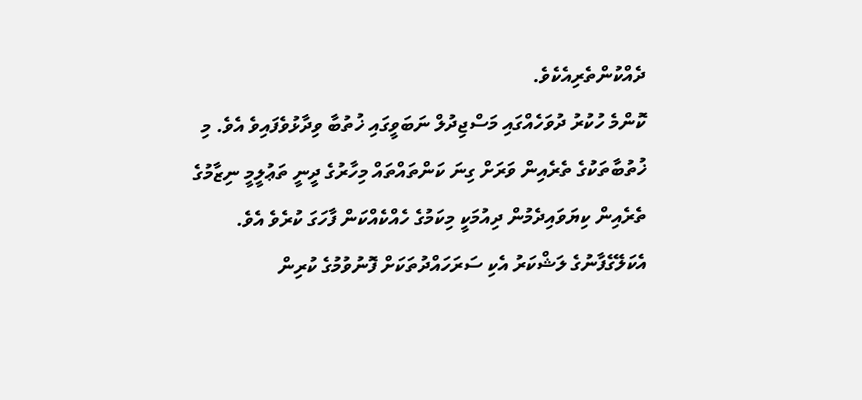ދެއްކުންތެރިއެކެވެ.
ކޮންމެ ހުކުރު ދުވަހެއްގައި މަސްޖިދުލް ނަބަވީގައި ޚުތުބާ ވިދާޅުވެފައިވެ އެވެ. މި ޚުތުބާތަކުގެ ތެރެއިން ވަރަށް ގިނަ ކަންތައްތައް މިހާރުގެ ދީނީ ތަޢުލީމީ ނިޒާމުގެ ތެރެއިން ކިޔަވައިދެމުން ދިއުމަކީ މިކަމުގެ ހެއްކެއްކަން ފާހަގަ ކުރެވެ އެވެ. އެކަލޭގެފާނުގެ ލަޝްކަރު އެކި ސަރަހައްދުތަކަށް ފޮނުވުމުގެ ކުރިން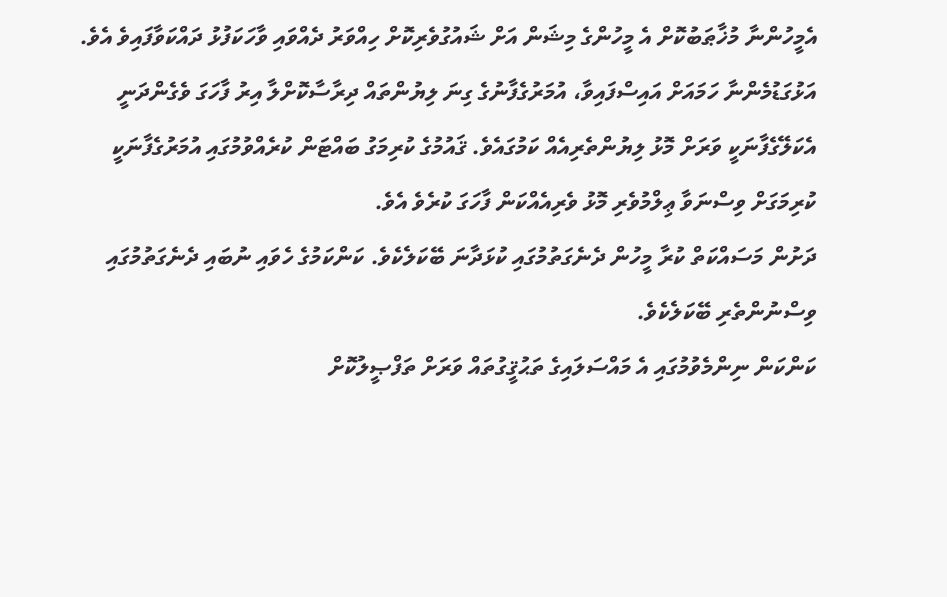އެމީހުންނާ މުޚާޠަބުކޮށް އެ މީހުންގެ މިޝަން އަށް ޝައުގުވެރިކޮށް ހިއްވަރު ދެއްވައި ވާހަކަފުޅު ދައްކަވާފައިވެ އެވެ.
އަޅުގަޑުމެންނާ ހަމައަށް އައިސްފައިވާ، އުމަރުގެފާނުގެ ގިނަ ލިޔުންތައް ދިރާސާކޮށްލާ އިރު ފާހަގަ ވެގެންދަނީ އެކަލޭގެފާނަކީ ވަރަށް މޮޅު ލިޔުންތެރިއެއް ކަމުގައެވެ. ޤައުމުގެ ކުރިމަގު ބައްޓަން ކުރެއްވުމުގައި އުމަރުގެފާނަކީ ކުރިމަގަށް ވިސްނަވާ ޢިލްމުވެރި މޮޅު ވެރިއެއްކަން ފާހަގަ ކުރެވެ އެވެ.
ދަށުން މަސައްކަތް ކުރާ މީހުން ދެނެގަތުމުގައި ކުޅަދާނަ ބޭކަލެކެވެ. ކަންކަމުގެ ހެވައި ނުބައި ދެނެގަތުމުގައި ވިސްނުންތެރި ބޭކަލެކެވެ.
ކަންކަން ނިންމެވުމުގައި އެ މައްސަލައިގެ ތަޙުޤީގުތައް ވަރަށް ތަފްޞީލުކޮށް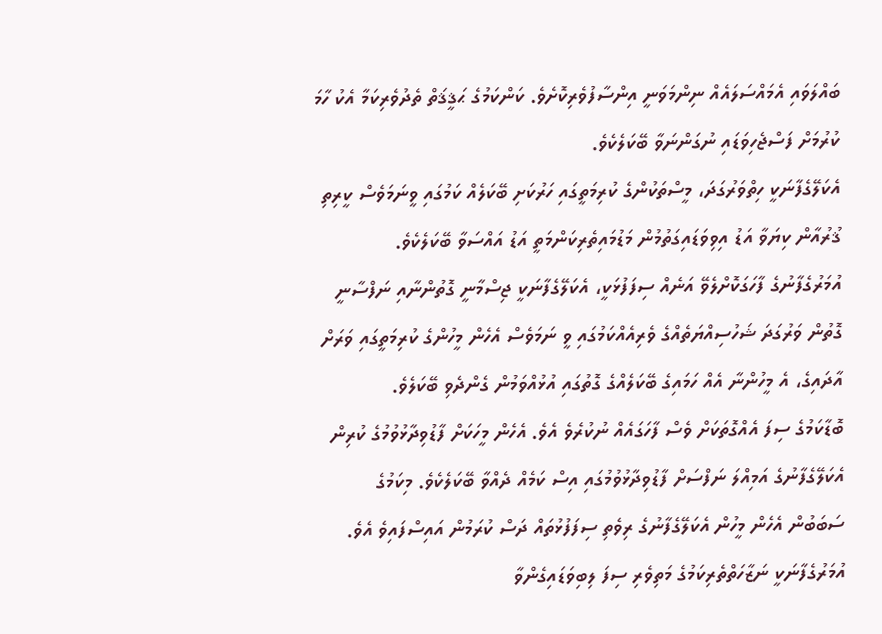ބައްލަވައި އެމައްސަލައެއް ނިންމަވަނީ އިންސާފުވެރިކޮށެވެ. ކަންކަމުގެ ޙަޤީޤަތް ތެދުވެރިކަމާ އެކު ހާމަ ކުރުމަށް ފަސްޖެހިވަޑައި ނުގަންނަވާ ބޭކަލެކެވެ.
އެކަލޭގެފާނަކީ ހިތްވަރުގަދަ، މީސްތަކުންގެ ކުރިމަތީގައި ހަރުކަށި ބޭކަލެއް ކަމުގައި ވީނަމަވެސް ކީރިތި ޤުރުއާން ކިޔަވާ އަޑު އިވިވަޑައިގަތުމުން މަޑުމައިތެރިކަންމަތީ އަޑު އައްސަވާ ބޭކަލެކެވެ.
އުމަރުގެފާނުގެ ފާހަގަކޮށްލެވޭ އަނެއް ސިފަފުޅަކީ، އެކަލޭގެފާނަކީ ޖިސްމާނީ ގޮތުންނާއި ނަފްސާނީ ގޮތުން ވަރުގަދަ ޝަހުސިއްޔަތެއްގެ ވެރިއެއްކަމުގައި ވީ ނަމަވެސް އެހެން މީހުންގެ ކުރިމަތީގައި ވަރަށް އާދައިގެ، އެ މީހުންނާ އެއް ހަމައިގެ ބޭކަލެއްގެ ގޮތުގައި އުޅުއްވަމުން ގެންދެވި ބޭކަލެވެ.
ބޮޑާކަމުގެ ސިފަ އެއްގޮތަކަށް ވެސް ފާހަގައެއް ނުކުރެވެ އެވެ. އެހެން މީހަކަށް ފާޑުވިދާޅުވުމުގެ ކުރިން އެކަލޭގެފާނުގެ އަމިއްލަ ނަފްސަށް ފާޑުވިދާޅުވުމުގައި އިސް ކަމެއް ދެއްވާ ބޭކަލެކެވެ. މިކަމުގެ ސަބަބުން އެހެން މީހުން އެކަލޭގެފާނުގެ ރިވެތި ސިފަފުޅުތައް ދަސް ކުރަމުން އައިސްފައިވެ އެވެ.
އުމަރުގެފާނަކީ ނަޒާހަތްތެރިކަމުގެ މަތިވެރި ސިފަ ލިބިވަޑައިގެންވާ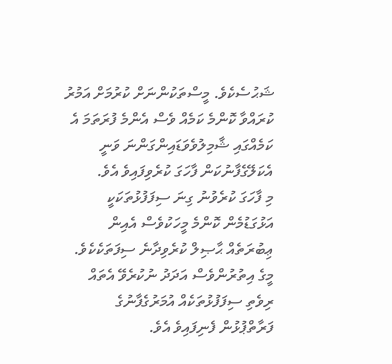ޝަޙުސެކެވެ. މީސްތަކުންނަށް ކުރުމަށް އަމުރު ކުރައްވާ ކޮންމެ ކަމެއް ވެސް އެންމެ ފުރަތަމަ އެ ކަމެއްގައި ޝާމިލުވެވަޑައިންގަންނަ ވަނީ އެކަލޭގެފާނުކަން ފާހަގަ ކުރެވިފައިވެ އެވެ.
މި ފާހަގަ ކުރެވުނު ގިނަ ސިފަފުޅުތަކަކީ އަޅުގަޑުމެން ކޮންމެ މީހަކުވެސް އެއިން ޢިބުރަތެއް ޙާޞިލް ކުރެވިދާނެ ސިފަތަކެކެވެ. މީގެ އިތުރުންވެސް އަދަދު ނުކުރެވޭ އެތައް ރިވެތި ސިފަފުޅުތަކެއް އުމަރުގެފާނުގެ ފަރާތްޕުޅުން ފެނިފައިވެ އެވެ.